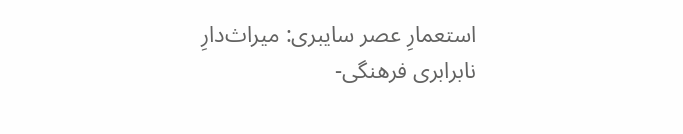استعمارِ عصر سایبری: میراث‌دارِ نابرابری فرهنگی-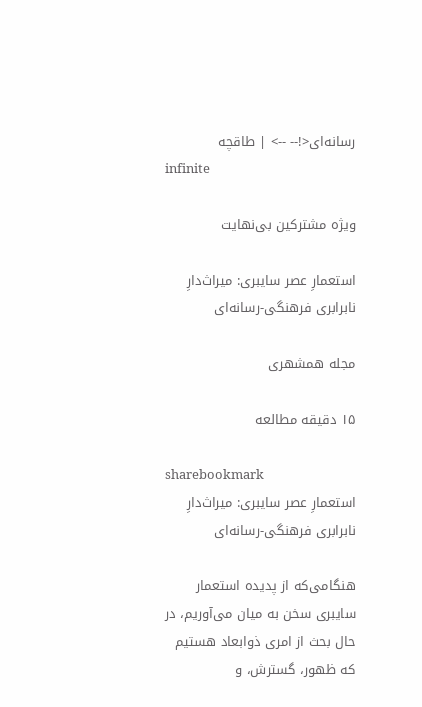رسانه‌ای<!-- --> | طاقچه
infinite

ویژه مشترکین بی‌نهایت

استعمارِ عصر سایبری: میراث‌دارِ نابرابری فرهنگی-رسانه‌ای

مجله همشهری

۱۵ دقیقه مطالعه

sharebookmark
استعمارِ عصر سایبری: میراث‌دارِ نابرابری فرهنگی-رسانه‌ای

هنگامی‌که از پدیده استعمار سایبری سخن به میان می‌آوریم، در حال بحث از امری ذوابعاد هستیم که ظهور، گسترش، و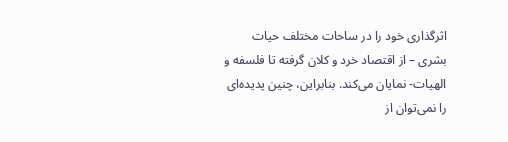اثرگذاری خود را در ساحات مختلف حیات بشری – از اقتصاد خرد و کلان گرفته تا فلسفه و الهیات- نمایان می‌کند. بنابراین، چنین پدیده‌ای را نمی‌توان از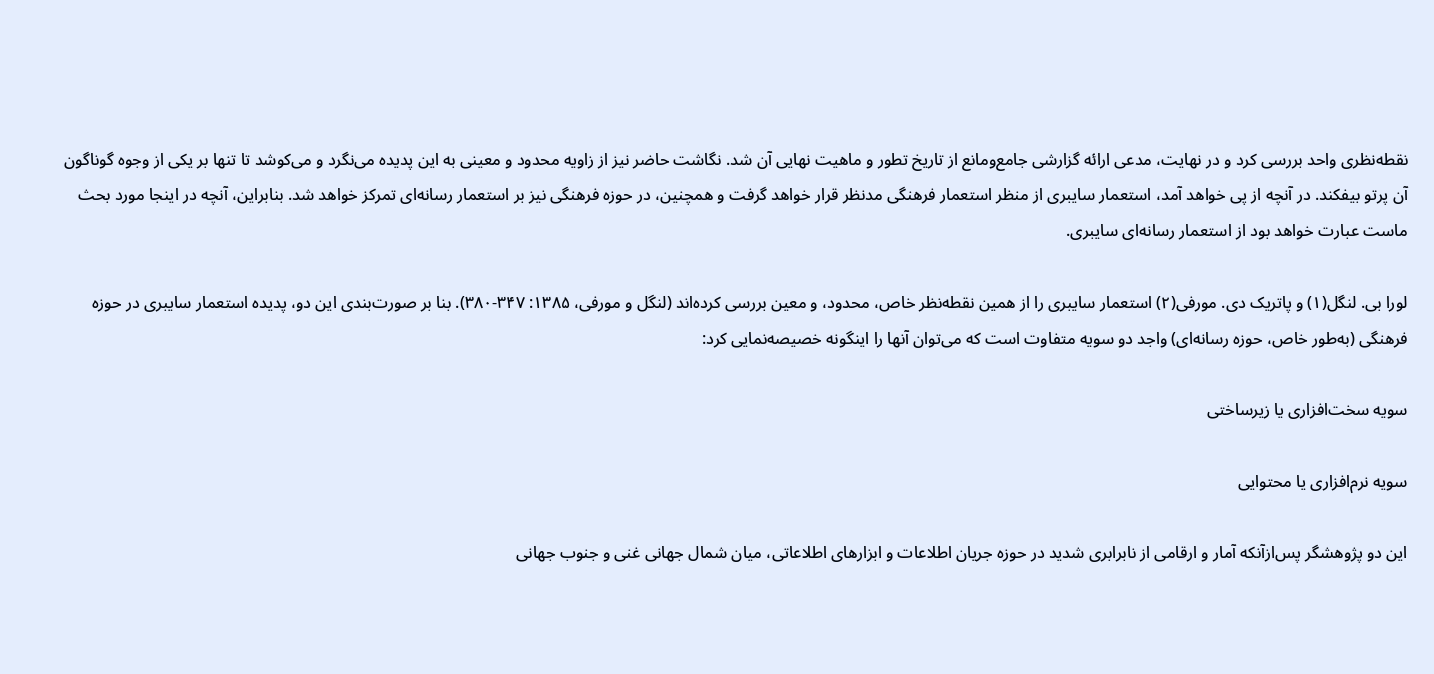نقطه‌نظری واحد بررسی کرد و در نهایت، مدعی ارائه گزارشی جامع‌ومانع از تاریخ تطور و ماهیت نهایی آن شد. نگاشت حاضر نیز از زاویه محدود و معینی به این پدیده می‌نگرد و می‌کوشد تا تنها بر یکی از وجوه گوناگون آن پرتو بیفکند. در آنچه از پی خواهد آمد، استعمار سایبری از منظر استعمار فرهنگی مدنظر قرار خواهد گرفت و همچنین، در حوزه فرهنگی نیز بر استعمار رسانه‌ای تمرکز خواهد شد. بنابراین، آنچه در اینجا مورد بحث ماست عبارت خواهد بود از استعمار رسانه‌ای سایبری.

لورا بی. لنگل(۱) و پاتریک دی. مورفی(۲) استعمار سایبری را از همین نقطه‌نظر خاص، محدود، و معین بررسی کرده‌اند (لنگل و مورفی، ۱۳۸۵: ۳۴۷-۳۸۰). بنا بر صورت‌بندی این دو، پدیده استعمار سایبری در حوزه فرهنگی (به‌طور خاص، حوزه رسانه‌ای) واجد دو سویه متفاوت است که می‌توان آنها را اینگونه خصیصه‌نمایی کرد:

سویه سخت‌افزاری یا زیرساختی

سویه نرم‌افزاری یا محتوایی

این دو پژوهشگر پس‌ازآنکه آمار و ارقامی از نابرابری شدید در حوزه جریان اطلاعات و ابزارهای اطلاعاتی، میان شمال جهانی غنی و جنوب جهانی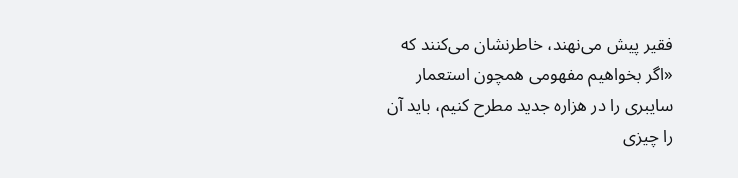فقیر پیش می‌نهند، خاطرنشان می‌کنند که «اگر بخواهیم مفهومی همچون استعمار سایبری را در هزاره جدید مطرح کنیم، باید آن را چیزی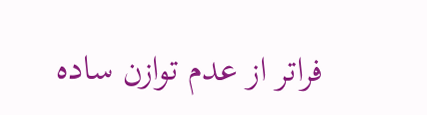فراتر از عدم توازن ساده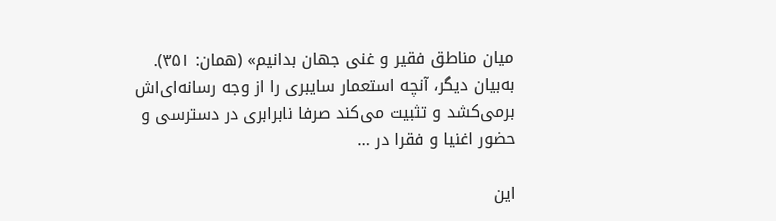میان مناطق فقیر و غنی جهان بدانیم» (همان: ۳۵۱). به‌بیان دیگر، آنچه استعمار سایبری را از وجه رسانه‌ای‌اش برمی‌کشد و تثبیت می‌کند صرفا نابرابری در دسترسی و حضور اغنیا و فقرا در …

این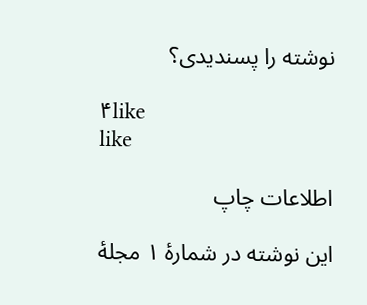نوشته‌ را پسندیدی؟

۴like
like

اطلاعات چاپ

این نوشته در شمارهٔ ۱ مجلهٔ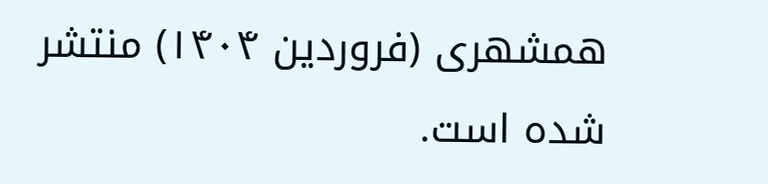همشهری (فروردین ۱۴۰۴) منتشر شده است.